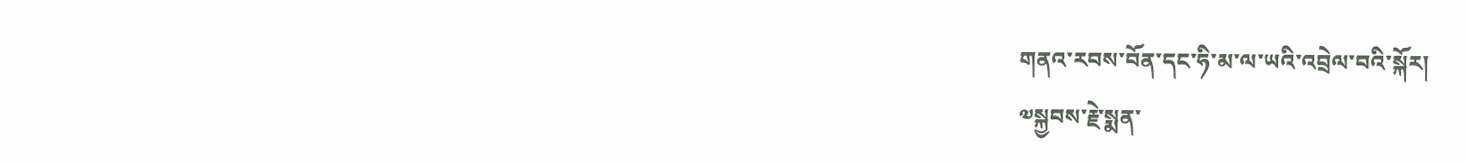གནའ་རབས་བོན་དང་ཧི་མ་ལ་ཡའི་འབྲེལ་བའི་སྐོར།
༧སྐྱབས་རྗེ་སྨན་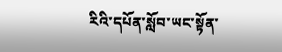རིའི་དཔོན་སློབ་ཡང་སྟོན་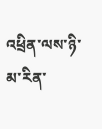འཕྲིན་ལས་ཉི་མ་རིན་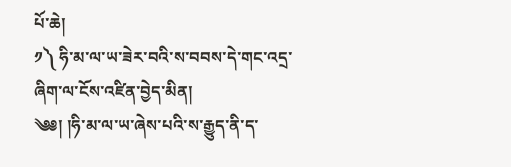པོ་ཆེ།
༡༽ ཧི་མ་ལ་ཡ་ཟེར་བའི་ས་བབས་དེ་གང་འདྲ་ཞིག་ལ་ངོས་འཛིན་བྱེད་མིན།
༄༅། །ཧི་མ་ལ་ཡ་ཞེས་པའི་ས་རྒྱུད་ནི་ད་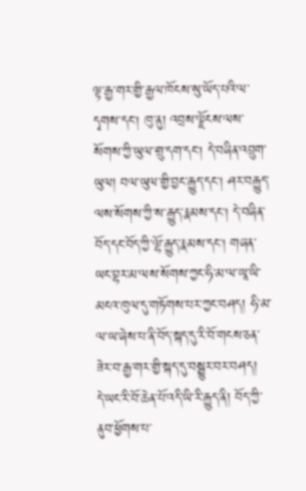ལྟ་རྒྱ་གར་གྱི་རྒྱལ་ཁོངས་སུ་ཡོད་པའི་ལ་དྭགས་དང། ཁུ་ནུ། འབྲས་ལྗོངས་ལས་སོགས་ཀྱི་ཡུལ་གྲུ་དག་དང། དེ་བཞིན་འབྲུག་ཡུལ། བལ་ཡུལ་གྱི་བྱང་རྒྱུད་དང། ཤར་བརྒྱུད་ལས་སོགས་ཀྱི་ས་རྒྱུད་རྣམས་དང། དེ་བཞིན་བོད་དང་བོད་ཀྱི་ལྷོ་རྒྱུད་རྣམས་དང། གཞན་ཡང་བྷར་མ་ལས་སོགས་ཀྱང་ཧི་མ་ལ་ཡཱ་ཡི་མངའ་ཁུལ་དུ་གཏོགས་པར་ཀྱང་བཤད། ཧི་མ་ལ་ཡ་ཞེས་པ་ནི་བོད་སྐད་དུ་རི་བོ་གངས་ཅན་ཟེར་བ་རྒྱ་གར་གྱི་སྐད་དུ་བསྒྱུར་བར་བཤད།
དེ་ཡང་རི་བོ་ཆེན་པོ་འདི་ཡི་རི་རྒྱུད་ནི། བོད་ཀྱི་ནུབ་ཕྱོགས་པ་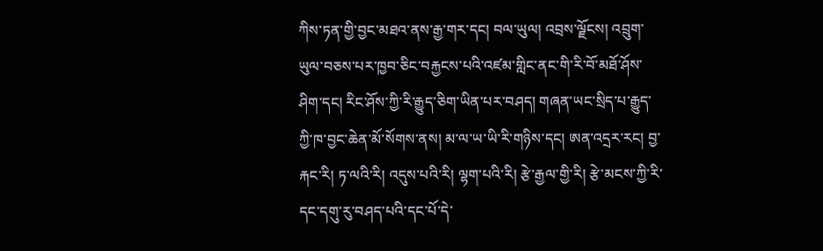ཀིས་ཏན་གྱི་བྱང་མཐའ་ནས་རྒྱ་གར་དང། བལ་ཡུལ། འབྲས་ལྗོངས། འབྲུག་ཡུལ་བཅས་པར་ཁྱབ་ཅིང་བརྐྱངས་པའི་འཛམ་གླིང་ནང་གི་རི་བོ་མཐོ་ཤོས་ཤིག་དང། རིང་ཤོས་ཀྱི་རི་རྒྱུད་ཅིག་ཡིན་པར་བཤད། གཞན་ཡང་སྲིད་པ་རྒྱུད་ཀྱི་ཁ་བྱང་ཆེན་མོ་སོགས་ནས། མ་ལ་ཡ་ཡི་རི་གཉིས་དང། ཨན་འདྲར་རང། བྱ་རྐང་རི། ཏ་ལའི་རི། འདུས་པའི་རི། ལྷག་པའི་རི། རྩེ་རྒྱལ་གྱི་རི། རྩེ་མངས་ཀྱི་རི་དང་དགུ་རུ་བཤད་པའི་དང་པོ་དེ་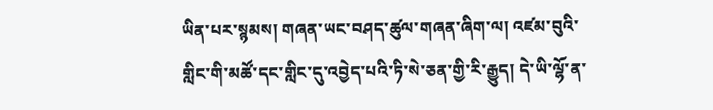ཡིན་པར་སྙམས། གཞན་ཡང་བཤད་ཚུལ་གཞན་ཞིག་ལ། འཛམ་བུའི་གླིང་གི་མཚོ་དང་གླིང་དུ་འབྱེད་པའི་ཏི་སེ་ཅན་གྱི་རི་རྒྱུད། དེ་ཡི་ལྷོ་ན་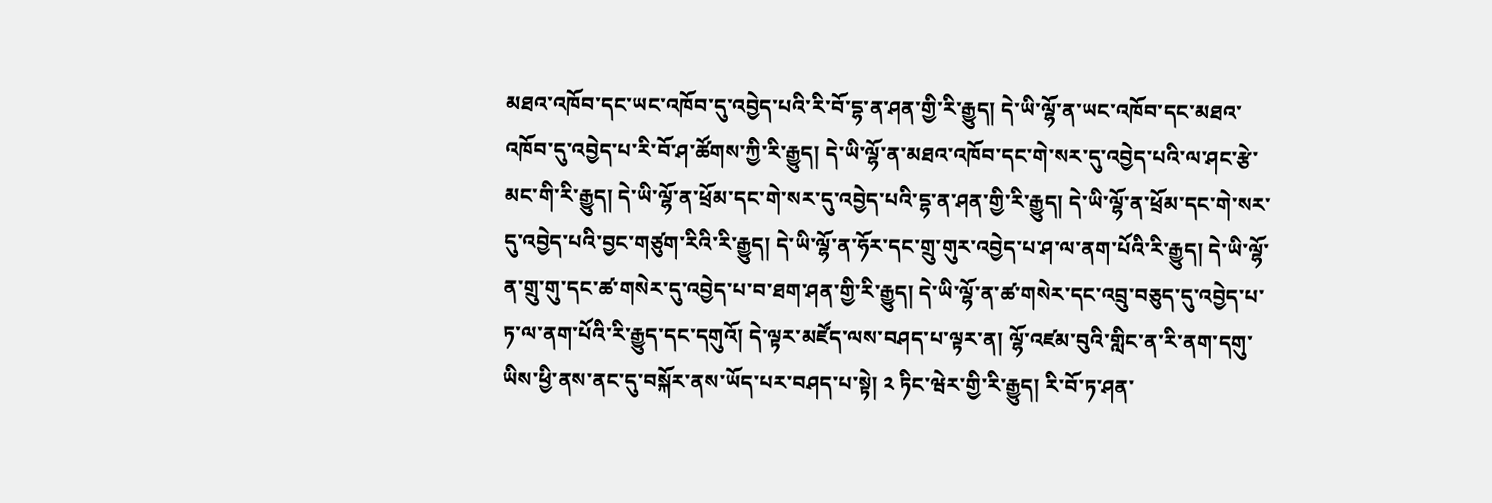མཐའ་འཁོབ་དང་ཡང་འཁོབ་དུ་འབྱེད་པའི་རི་བོ་དྷ་ན་ཤན་གྱི་རི་རྒྱུད། དེ་ཡི་ལྷོ་ན་ཡང་འཁོབ་དང་མཐའ་འཁོབ་དུ་འབྱེད་པ་རི་བོ་ཤ་ཚོགས་ཀྱི་རི་རྒྱུད། དེ་ཡི་ལྷོ་ན་མཐའ་འཁོབ་དང་གེ་སར་དུ་འབྱེད་པའི་ལ་ཤང་རྩེ་མང་གི་རི་རྒྱུད། དེ་ཡི་ལྷོ་ན་ཕྲོམ་དང་གེ་སར་དུ་འབྱེད་པའི་དྷ་ན་ཤན་གྱི་རི་རྒྱུད། དེ་ཡི་ལྷོ་ན་ཕྲོམ་དང་གེ་སར་དུ་འབྱེད་པའི་བྱང་གཙུག་རིའི་རི་རྒྱུད། དེ་ཡི་ལྷོ་ན་ཧོར་དང་གྲུ་གུར་འབྱེད་པ་ཤ་ལ་ནག་པོའི་རི་རྒྱུད། དེ་ཡི་ལྷོ་ན་གྲུ་གུ་དང་ཚ་གསེར་དུ་འབྱེད་པ་བ་ཐག་ཤན་གྱི་རི་རྒྱུད། དེ་ཡི་ལྷོ་ན་ཚ་གསེར་དང་འབྲུ་བཅུད་དུ་འབྱེད་པ་ཏ་ལ་ནག་པོའི་རི་རྒྱུད་དང་དགུའོ། དེ་ལྟར་མཛོད་ལས་བཤད་པ་ལྟར་ན། ལྷོ་འཛམ་བུའི་གླིང་ན་རི་ནག་དགུ་ཡིས་ཕྱི་ནས་ནང་དུ་བསྐོར་ནས་ཡོད་པར་བཤད་པ་སྟེ། ༢ ཏིང་ཝེར་གྱི་རི་རྒྱུད། རི་བོ་ཏ་ཤན་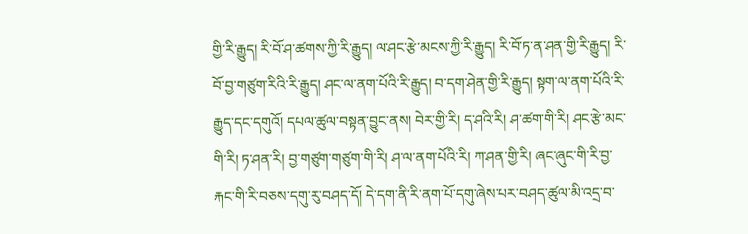གྱི་རི་རྒྱུད། རི་བོ་ཤ་ཚགས་ཀྱི་རི་རྒྱུད། ལ་ཤང་རྩེ་མངས་ཀྱི་རི་རྒྱུད། རི་བོ་ཏ་ན་ཤན་གྱི་རི་རྒྱུད། རི་བོ་བྱ་གཙུག་རིའི་རི་རྒྱུད། ཤང་ལ་ནག་པོའི་རི་རྒྱུད། བ་དག་ཤེན་གྱི་རི་རྒྱུད། སྟག་ལ་ནག་པོའི་རི་རྒྱུད་དང་དགུའོ། དཔལ་ཚུལ་བསྟན་བྱུང་ནས། བེར་གྱི་རི། ད་ཤའི་རི། ཤ་ཚག་གི་རི། ཤང་རྩེ་མང་གི་རི། ཏ་ཤན་རི། བྱ་གཙུག་གཙུག་གི་རི། ཤ་ལ་ནག་པོའི་རི། ཀ་ཤན་གྱི་རི། ཞང་ཞུང་གི་རི་བྱ་རྐང་གི་རི་བཅས་དགུ་རུ་བཤད་དོ། དེ་དག་ནི་རི་ནག་པོ་དགུ་ཞེས་པར་བཤད་ཚུལ་མི་འདྲ་བ་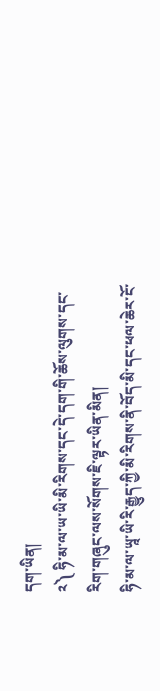དག་ཡིན།
༢༽ ཧི་མ་ལ་ཡ་ཡི་མི་རིགས་དང་དེ་དག་གི་ཆོས་ལུགས་དང་རིག་གཞུང་ལས་སོགས་ཇི་ལྟར་ཡིན་མིན།
ཧི་མ་ལ་ཡཱ་ཡི་རི་རྒྱུད་ཀྱི་མི་རིགས་ནི་བོད་མི་དང་ཕལ་ཆེར་ངོ་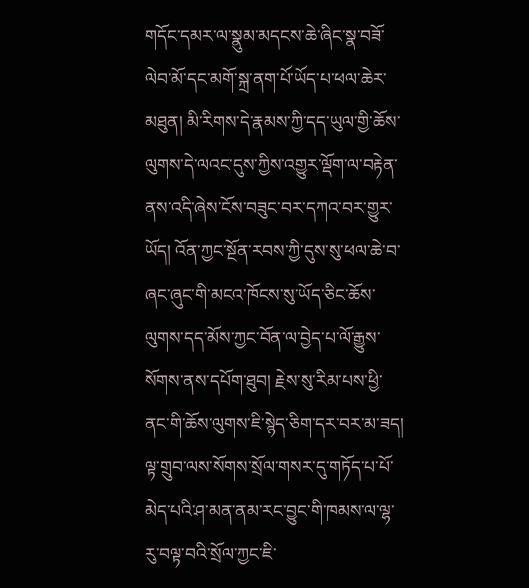གདོང་དམར་ལ་སྣུམ་མདངས་ཆེ་ཞིང་སྣ་བཟོ་ལེབ་མོ་དང་མགོ་སྐྲ་ནག་པོ་ཡོད་པ་ཕལ་ཆེར་མཐུན། མི་རིགས་དེ་རྣམས་ཀྱི་དད་ཡུལ་གྱི་ཆོས་ལུགས་དེ་ལའང་དུས་ཀྱིས་འགྱུར་ལྡོག་ལ་བརྟེན་ནས་འདི་ཞེས་ངོས་བཟུང་བར་དཀའ་བར་གྱུར་ཡོད། འོན་ཀྱང་སྔོན་རབས་ཀྱི་དུས་སུ་ཕལ་ཆེ་བ་ཞང་ཞུང་གི་མངའ་ཁོངས་སུ་ཡོད་ཅིང་ཆོས་ལུགས་དད་མོས་ཀྱང་བོན་ལ་བྱེད་པ་ལོ་རྒྱུས་སོགས་ནས་དཔོག་ཐུབ། རྗེས་སུ་རིམ་པས་ཕྱི་ནང་གི་ཆོས་ལུགས་ཇི་སྙེད་ཅིག་དར་བར་མ་ཟད། ལྟ་གྲུབ་ལས་སོགས་སྲོལ་གསར་དུ་གཏོད་པ་པོ་མེད་པའི་ཤ་མན་ནམ་རང་བྱུང་གི་ཁམས་ལ་ལྷ་རུ་བལྟ་བའི་སྲོལ་ཀྱང་ཇི་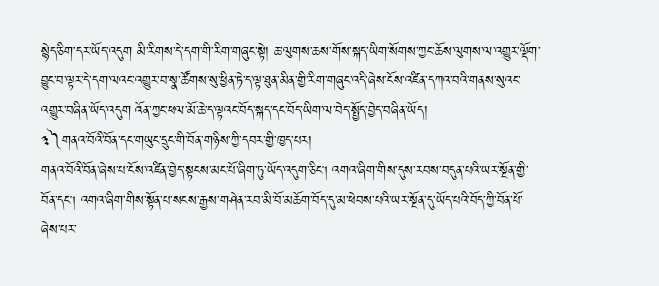སྙེད་ཅིག་དར་ཡོད་འདུག མི་རིགས་དེ་དག་གི་རིག་གཞུང་སྟེ། ཆ་ལུགས་ཆས་གོས་སྐད་ཡིག་སོགས་ཀྱང་ཆོས་ལུགས་ལ་འགྱུར་ལྡོག་བྱུང་བ་ལྟར་དེ་དག་ལའང་འགྱུར་བ་སྣ་ཚོགས་སུ་ཕྱིན་ཏེ་ད་ལྟ་ཐུན་མིན་གྱི་རིག་གཞུང་འདི་ཞེས་ངོས་འཛིན་དཀའ་བའི་གནས་སུའང་འགྱུར་བཞིན་ཡོད་འདུག འོན་ཀྱང་ཕལ་མོ་ཆེ་ད་ལྟའང་བོད་སྐད་དང་བོད་ཡིག་ལ་བེད་སྤྱོད་བྱེད་བཞིན་ཡོད།
༣༽གནའ་བོའི་བོན་དང་གཡུང་དྲུང་གི་བོན་གཉིས་ཀྱི་དབར་གྱི་ཁྱད་པར།
གནའ་བོའི་བོན་ཞེས་པ་ངོས་འཛིན་བྱེད་སྟངས་མང་པོ་ཞིག་ཏུ་ཡོད་འདུག་ཅིང། འགའ་ཞིག་གིས་དུས་རབས་བདུན་པའི་ཡར་སྔོན་གྱི་བོན་དང། འགའ་ཞིག་གིས་སྟོན་པ་སངས་རྒྱས་གཤེན་རབ་མི་བོ་མཆོག་བོད་དུ་མ་ཕེབས་པའི་ཡར་སྔོན་དུ་ཡོད་པའི་བོད་ཀྱི་བོན་པོ་ཞེས་པར་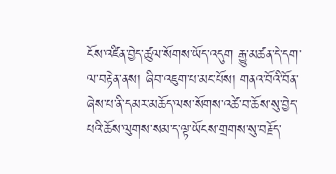ངོས་འཛིན་བྱེད་ཚུལ་སོགས་ཡོད་འདུག རྒྱུ་མཚན་དེ་དག་ལ་བརྟེན་ནས། ཞིབ་འཇུག་པ་མང་པོས། གནའ་བོའི་བོན་ཞེས་པ་ནི་དམར་མཆོད་ལས་སོགས་འཚེ་བ་ཆོས་སུ་བྱེད་པའི་ཆོས་ལུགས་སམ་ད་ལྟ་ཡོངས་གྲགས་སུ་བརྗོད་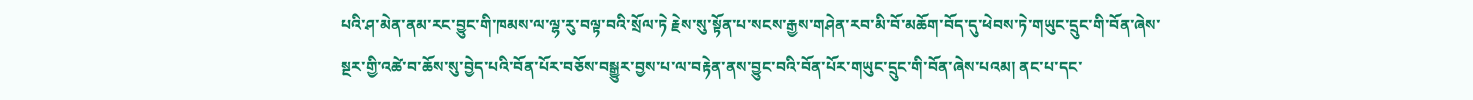པའི་ཤ་མེན་ནམ་རང་བྱུང་གི་ཁམས་ལ་ལྷ་རུ་བལྟ་བའི་སྲོལ་ཏེ རྗེས་སུ་སྟོན་པ་སངས་རྒྱས་གཤེན་རབ་མི་བོ་མཆོག་བོད་དུ་ཕེབས་ཏེ་གཡུང་དྲུང་གི་བོན་ཞེས་སྔར་གྱི་འཚེ་བ་ཆོས་སུ་བྱེད་པའི་བོན་པོར་བཅོས་བསྒྱུར་བྱས་པ་ལ་བརྟེན་ནས་བྱུང་བའི་བོན་པོར་གཡུང་དྲུང་གི་བོན་ཞེས་པའམ། ནང་པ་དང་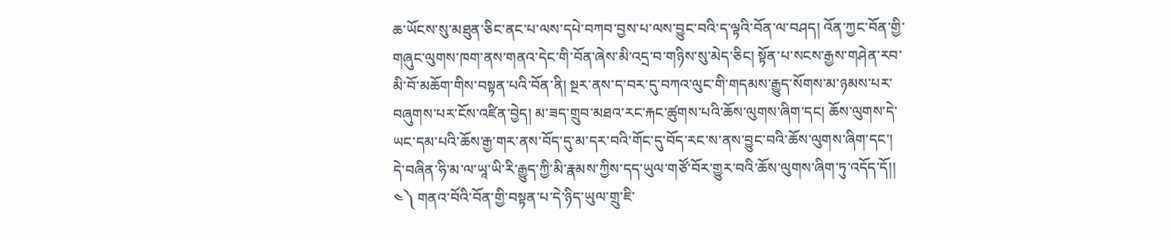ཆ་ཡོངས་སུ་མཐུན་ཅིང་ནང་པ་ལས་དཔེ་བཀབ་བྱས་པ་ལས་བྱུང་བའི་ད་ལྟའི་བོན་ལ་བཤད། འོན་ཀྱང་བོན་གྱི་གཞུང་ལུགས་ཁག་ནས་གནའ་དེང་གི་བོན་ཞེས་མི་འདྲ་བ་གཉིས་སུ་མེད་ཅིང། སྟོན་པ་སངས་རྒྱས་གཤེན་རབ་མི་བོ་མཆོག་གིས་བསྟན་པའི་བོན་ནི། སྔར་ནས་ད་བར་དུ་བཀའ་ལུང་གི་གདམས་རྒྱུད་སོགས་མ་ཉམས་པར་བཞུགས་པར་ངོས་འཛིན་བྱེད། མ་ཟད་གྲུབ་མཐའ་རང་རྐང་ཚུགས་པའི་ཆོས་ལུགས་ཞིག་དང། ཆོས་ལུགས་དེ་ཡང་དམ་པའི་ཆོས་རྒྱ་གར་ནས་བོད་དུ་མ་དར་བའི་གོང་དུ་བོད་རང་ས་ནས་བྱུང་བའི་ཆོས་ལུགས་ཞིག་དང་། དེ་བཞིན་ཧི་མ་ལ་ཡཱ་ཡི་རི་རྒྱུད་ཀྱི་མི་རྣམས་ཀྱིས་དད་ཡུལ་གཙོ་བོར་གྱུར་བའི་ཆོས་ལུགས་ཞིག་ཏུ་འདོད་དོ།།
༤༽ གནའ་བོའི་བོན་གྱི་བསྟན་པ་དེ་ཉིད་ཡུལ་གྲུ་ཇི་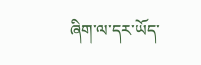ཞིག་ལ་དར་ཡོད་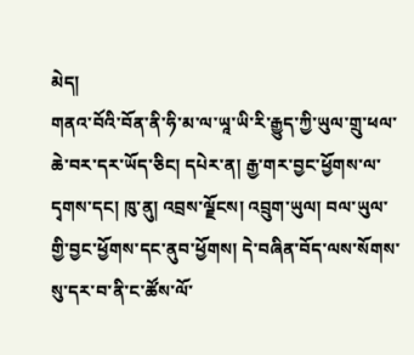མེད།
གནའ་བོའི་བོན་ནི་ཧི་མ་ལ་ཡཱ་ཡི་རི་རྒྱུད་ཀྱི་ཡུལ་གྲུ་ཕལ་ཆེ་བར་དར་ཡོད་ཅིང། དཔེར་ན། རྒྱ་གར་བྱང་ཕྱོགས་ལ་དྭགས་དང། ཁུ་ནུ། འབྲས་ལྗོངས། འབྲུག་ཡུལ། བལ་ཡུལ་གྱི་བྱང་ཕྱོགས་དང་ནུབ་ཕྱོགས། དེ་བཞིན་བོད་ལས་སོགས་སུ་དར་བ་ནི་ང་ཚོས་ལོ་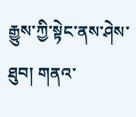རྒྱུས་ཀྱི་སྟེང་ནས་ཤེས་ཐུབ། གནའ་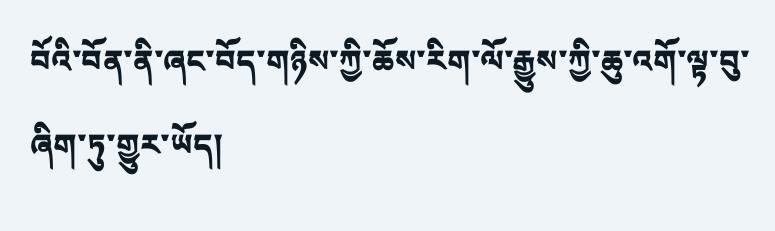བོའི་བོན་ནི་ཞང་བོད་གཉིས་ཀྱི་ཆོས་རིག་ལོ་རྒྱུས་ཀྱི་ཆུ་འགོ་ལྟ་བུ་ཞིག་ཏུ་གྱུར་ཡོད།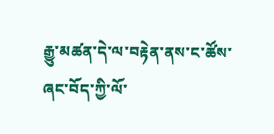རྒྱུ་མཚན་དེ་ལ་བརྟེན་ནས་ང་ཚོས་ཞང་བོད་ཀྱི་ལོ་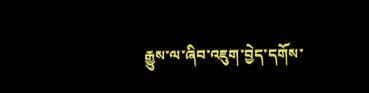རྒྱུས་ལ་ཞིབ་འཇུག་བྱེད་དགོས་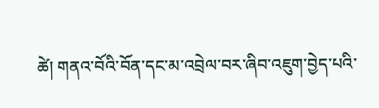ཚེ། གནའ་བོའི་བོན་དང་མ་འབྲེལ་བར་ཞིབ་འཇུག་བྱེད་པའི་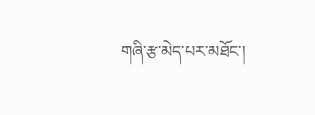གཞི་རྩ་མེད་པར་མཐོང་།